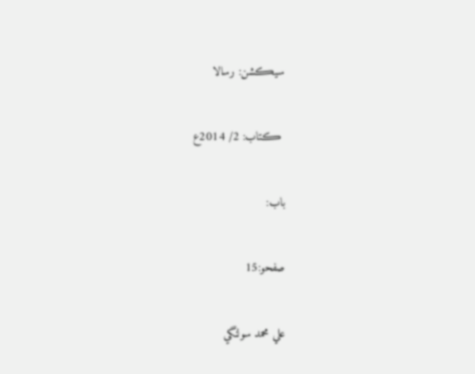سيڪشن: رسالا

 ڪتاب: 2/ 2014ع

باب:

صفحو:15

علي محمد سولنگي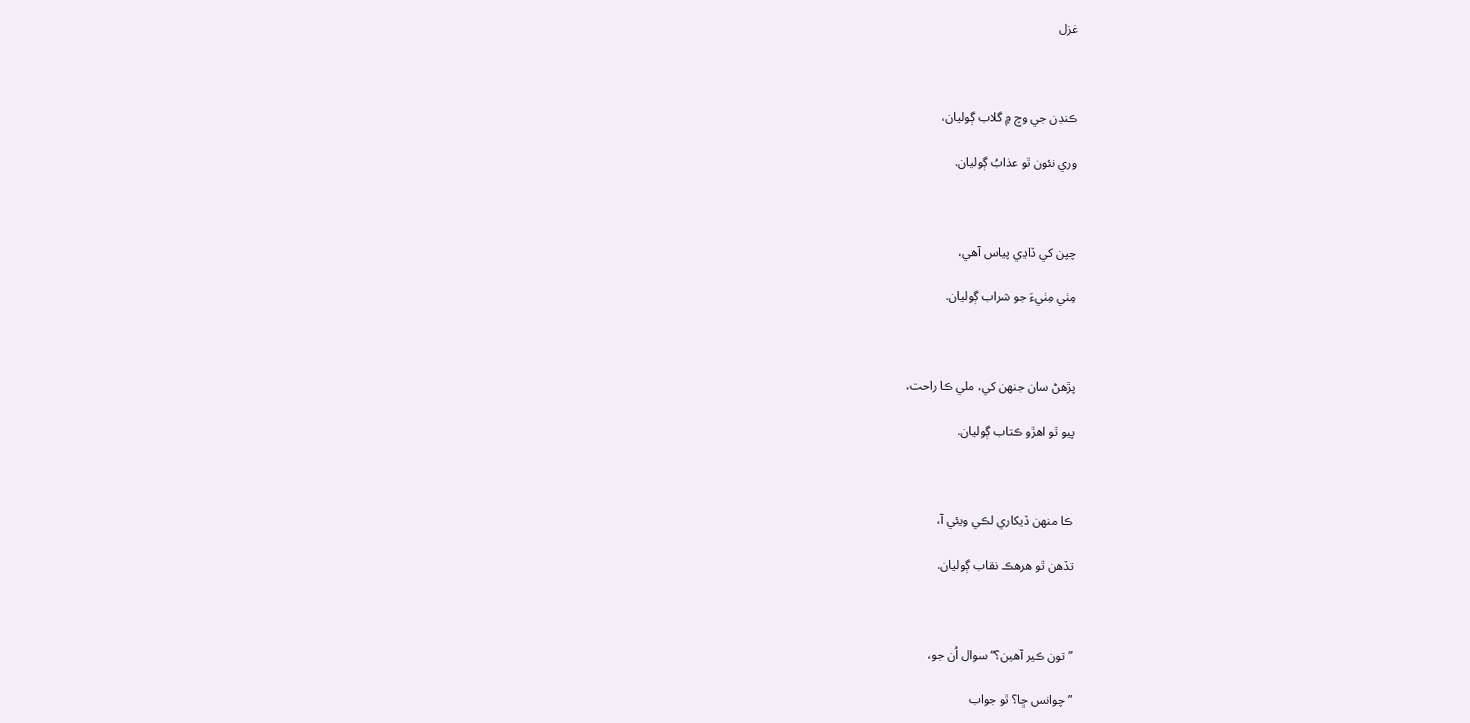غزل



ڪنڊن جي وچ ۾ گلاب ڳوليان،

وري نئون ٿو عذابُ ڳوليان.



چپن کي ڏاڍي پياس آهي،

مِٺي مِٺيءَ جو شراب ڳوليان.



پڙهڻ سان جنهن کي، ملي ڪا راحت،

پيو ٿو اهڙو ڪتاب ڳوليان.



ڪا منهن ڏيکاري لڪي ويئي آ،

تڏهن ٿو هرهڪ نقاب ڳوليان.



”تون ڪير آهين؟“ سوال اُن جو،

”چوانس ڇا؟ ٿو جواب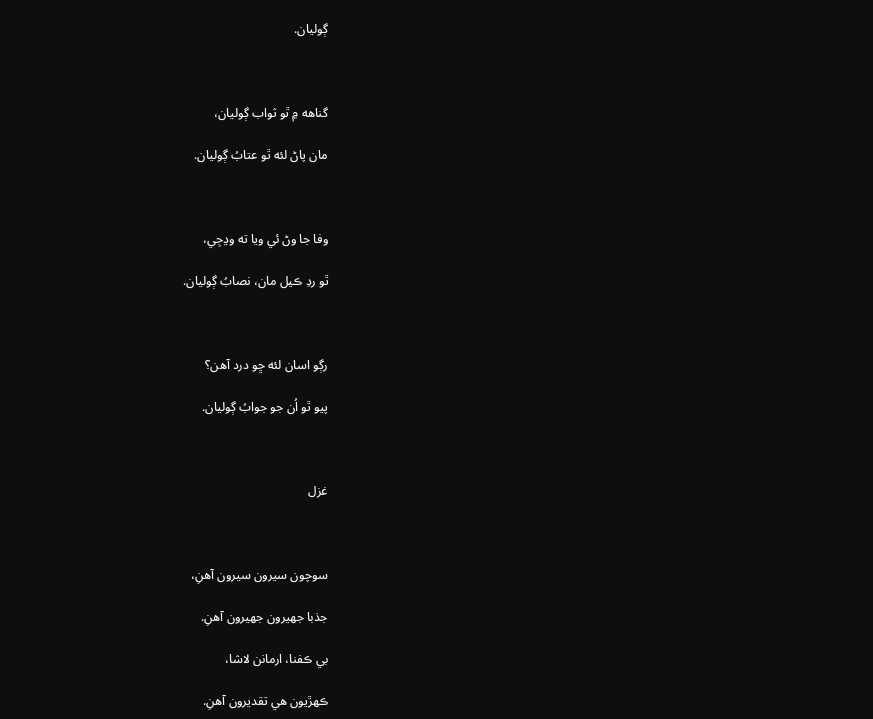ڳوليان.



گناهه ۾ ٿو ثواب ڳوليان،

مان پاڻ لئه ٿو عتابُ ڳوليان.



وفا جا وڻ ئي ويا ته وڍجِي،

ٿو ردِ ڪيل مان، نصابُ ڳوليان.



رڳو اسان لئه ڇو درد آهن؟

پيو ٿو اُن جو جوابُ ڳوليان.



غزل



سوچون سيرون سيرون آهنِ،

جذبا جهيرون جهيرون آهنِ.

بي ڪفنا، ارمانن لاشا،

ڪهڙيون هي تقديرون آهنِ.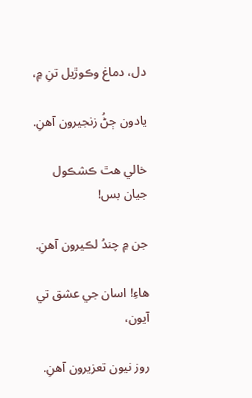دل، دماغ وڪوڙيل تنِ ۾،

يادون ڄڻُ زنجيرون آهنِ.

خالي هٿ ڪشڪول جيان بس!

جن ۾ چندُ لڪيرون آهنِ.

هاءِ! اسان جي عشق تي آيون،

روز نيون تعزيرون آهنِ.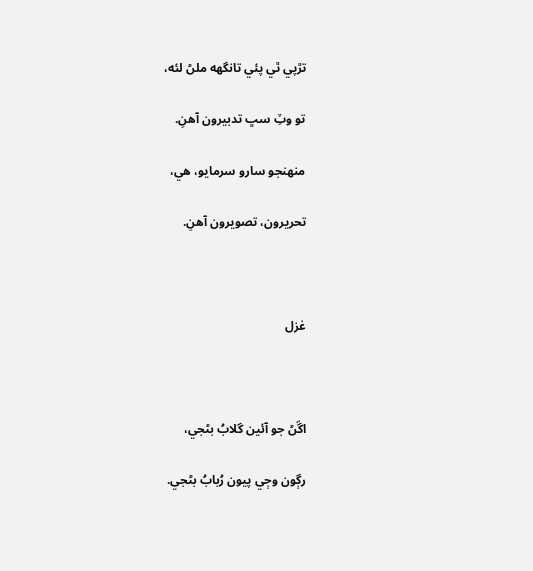تڙپي ٿي پئي تانگهه ملڻ لئه،

تو وٽِ سڀ تدبيرون آهنِ.

منهنجو سارو سرمايو، هي،

تحريرون، تصويرون آهنِ.



غزل



اڱڻ جو آئين گلابُ بڻجي،

رڳون وڄي پيون رُبابُ بڻجي.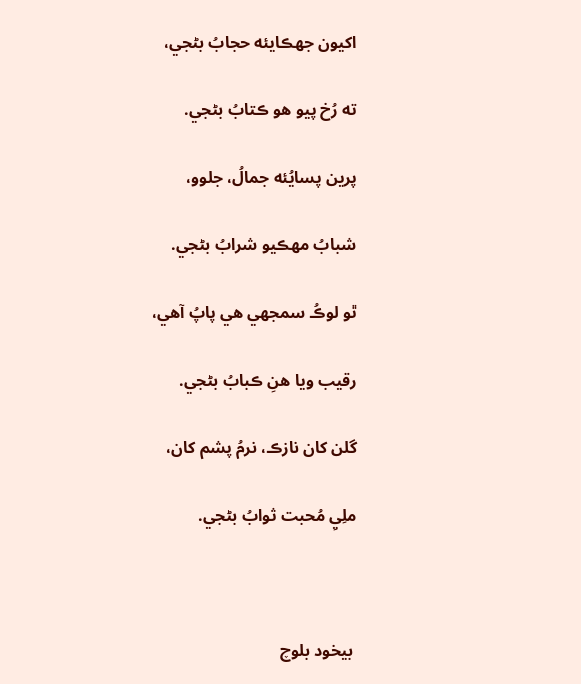اکيون جهڪايئه حجابُ بڻجي،

ته رُخ پيو هو ڪتابُ بڻجي.

پرين پسايُئه جمالُ، جلوو،

شبابُ مهڪيو شرابُ بڻجي.

ٿو لوڪُ سمجهي هي پاپُ آهي،

رقيب ويا هنِ ڪبابُ بڻجي.

گلن کان نازڪ، نرمُ پشم کان،

ملِيِ مُحبت ثوابُ بڻجي.



 بيخود بلوچ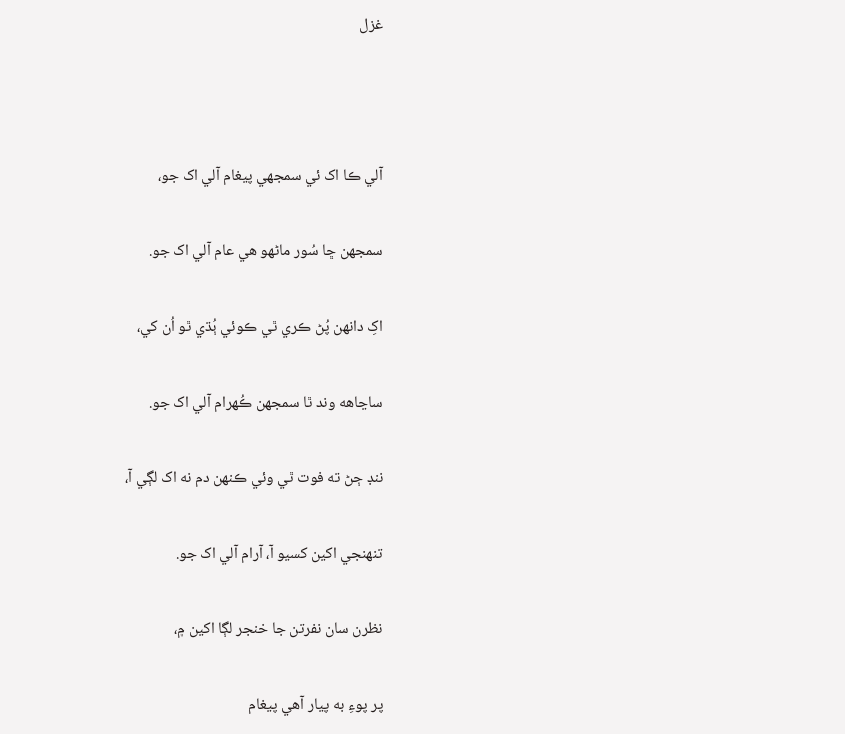غزل



آلي ڪا اک ئي سمجهي پيغام آلي اک جو،

سمجهن ڇا سُور ماڻهو هي عام آلي اک جو.

اکِ دانهن پُڻ ڪري ٿي ڪوئي ٻُڌي ٿو اُن کي،

ساڃاهه وند ٿا سمجهن ڪُهرام آلي اک جو.

ننڊ ڄڻ ته فوت ٿي وئي ڪنهن دم نه اک لڳي آ،

تنهنجي اکين کسيو آ، آرام آلي اک جو.

نظرن سان نفرتن جا خنجر لڳا اکين ۾،

پر پوءِ به پيار آهي پيغام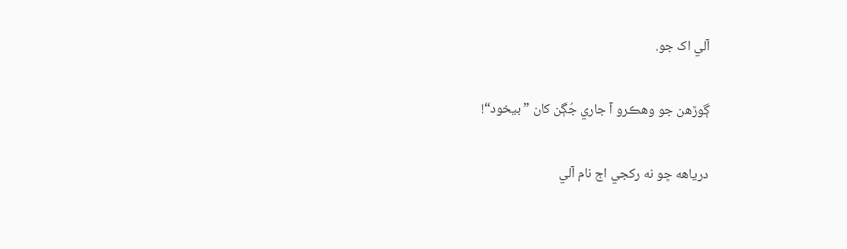آلي اک جو.

ڳوڙهن جو وهڪرو آ جاري جُڳن کان ”بيخود“!

درياهه ڇو نه رکجي اڄ نام آلي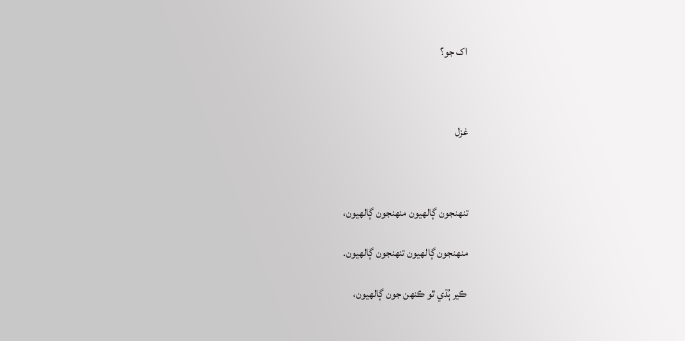اک جو؟



غزل



تنهنجون ڳالهيون منهنجون ڳالهيون،

منهنجون ڳالهيون تنهنجون ڳالهيون.

ڪير ٻُڌي ٿو ڪنهن جون ڳالهيون،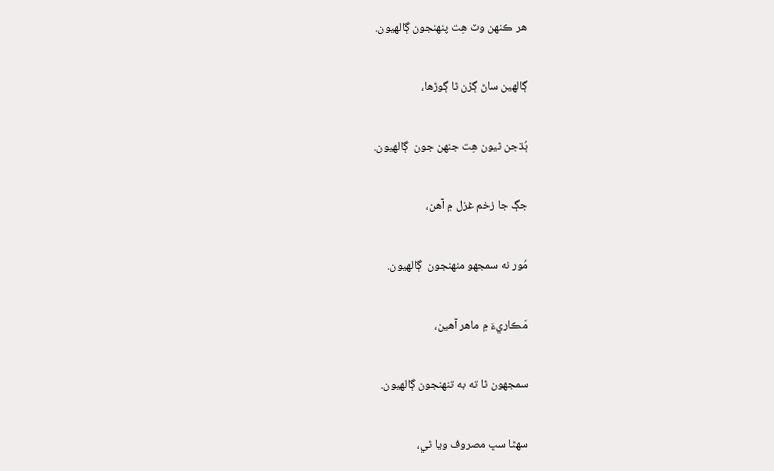هر ڪنهن وٽ هِت پنهنجون ڳالهيون.

ڳالهين ساڻ ڳڙن ٿا ڳوڙها،

ٻُڌجن ٿيون هِت جنهن جون  ڳالهيون.

جڳ جا زخم غزل ۾ آهن،

مُور نه سمجهو منهنجون  ڳالهيون.

مّڪاريءَ ۾ ماهر آهين،

سمجهون ٿا ته به تنهنجون ڳالهيون.

سهڻا سڀ مصروف ويا ٿي،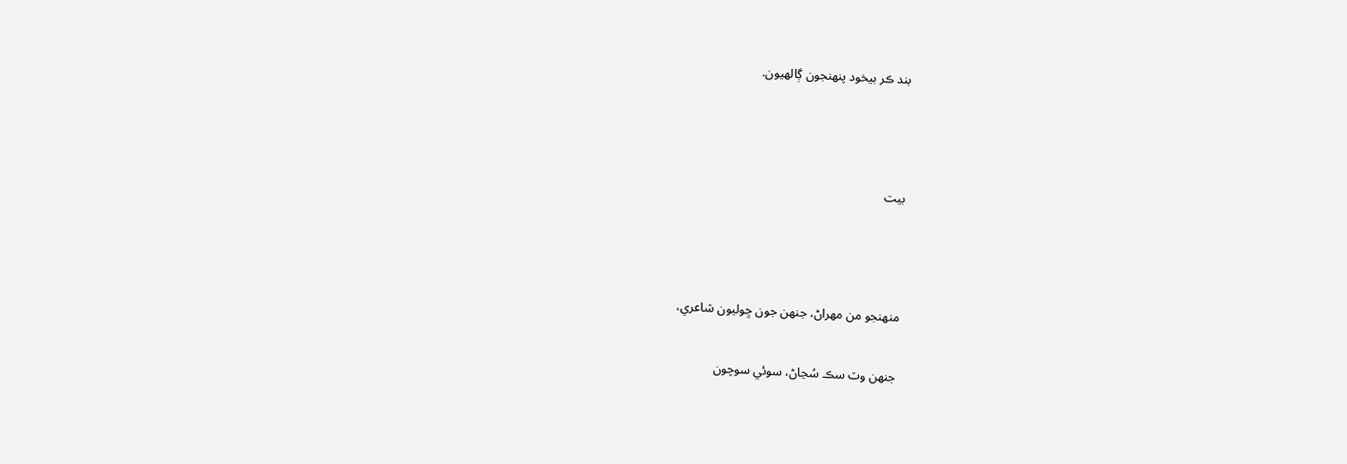بند ڪر بيخود پنهنجون ڳالهيون.



بيت



منهنجو من مهراڻ، جنهن جون ڇوليون شاعري،

جنهن وٽ سڪ سُڃاڻ، سوئي سوچون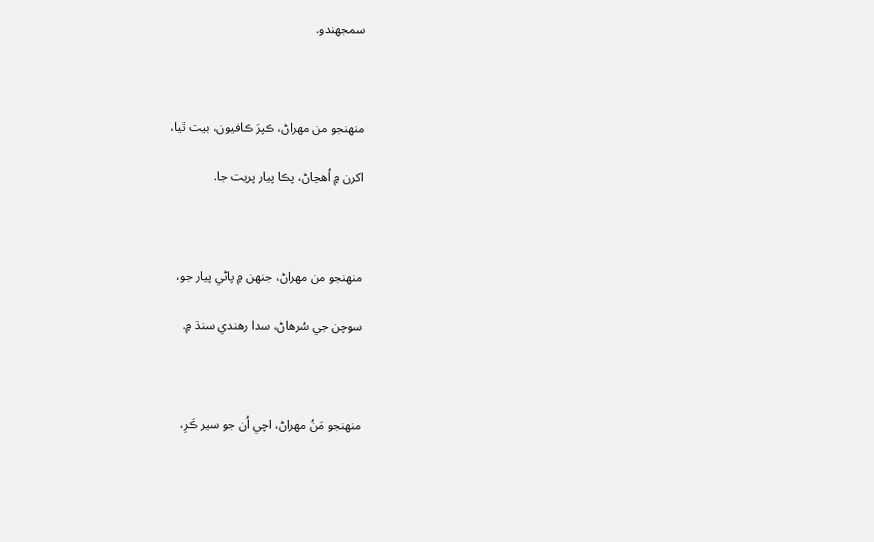سمجهندو.



منهنجو من مهراڻ، ڪپرَ ڪافيون، بيت ٿيا،

اکرن ۾ اُهڃاڻ، پڪا پيار پريت جا.



منهنجو من مهراڻ، جنهن ۾ پاڻي پيار جو،

سوچن جي سُرهاڻ، سدا رهندي سنڌ ۾.



منهنجو مَنُ مهراڻ، اچي اُن جو سير ڪَرِ،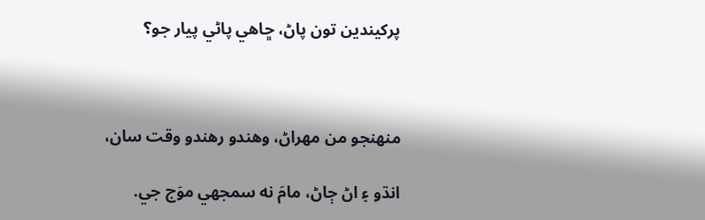پرکيندين تون پاڻ، ڇاهي پاڻي پيار جو؟



منهنجو من مهراڻ، وهندو رهندو وقت سان،

انڌو ۽ اڻ ڄاڻ، مامَ نه سمجهي موَج جي.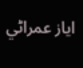اياز عمراڻي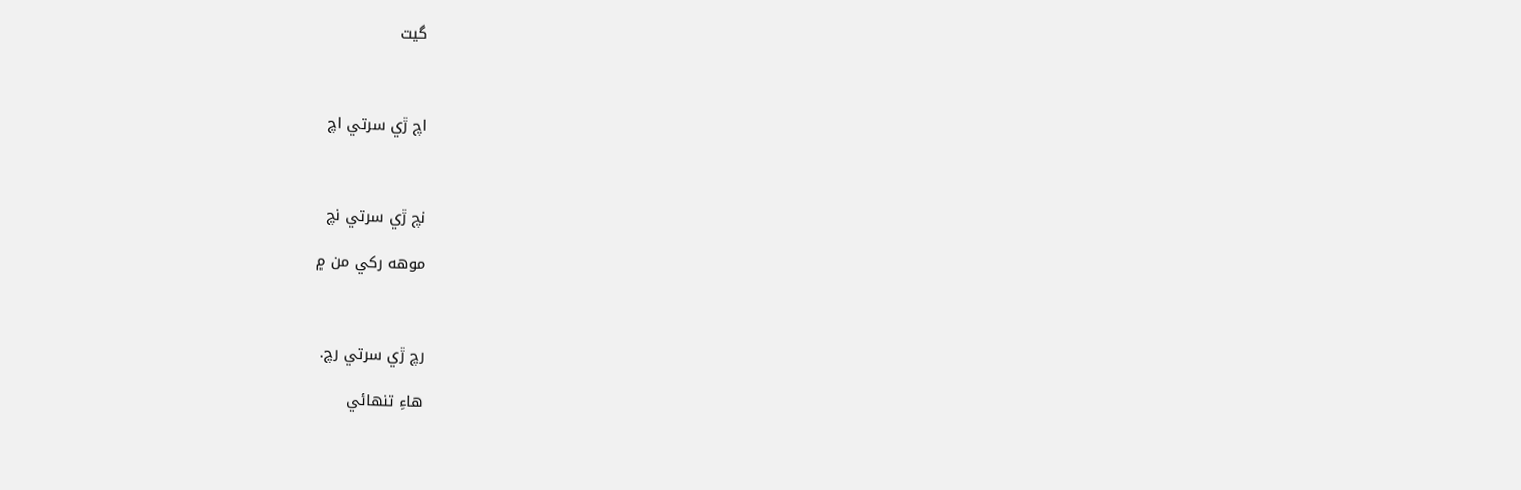گيت



اچ ڙي سرتي اچ



نچ ڙي سرتي نچ

موهه رکي من ۾



رچ ڙي سرتي رچ.

هاءِ تنهائي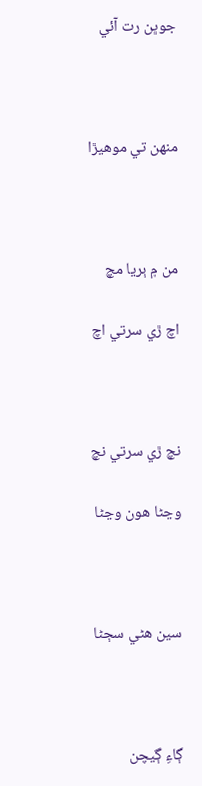جوڀن رت آئي



منهن تي موهيڙا



من ۾ ٻريا مچ

اچ ڙي سرتي اچ



نچ ڙي سرتي نچ

وڃڻا هون وڃڻا



سين هڻي سڄڻا



ڳاءِ ڳيچن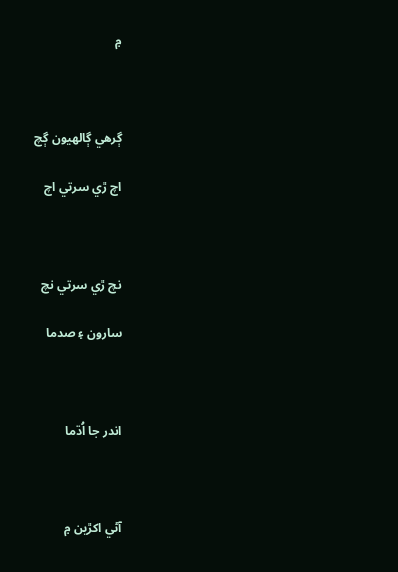۾



ڳرهي ڳالهيون ڳچ

اچ ڙي سرتي اچ



نچ ڙي سرتي نچ

سارون ۽ صدما



اندر جا اُڌما



آڻي اکڙين ۾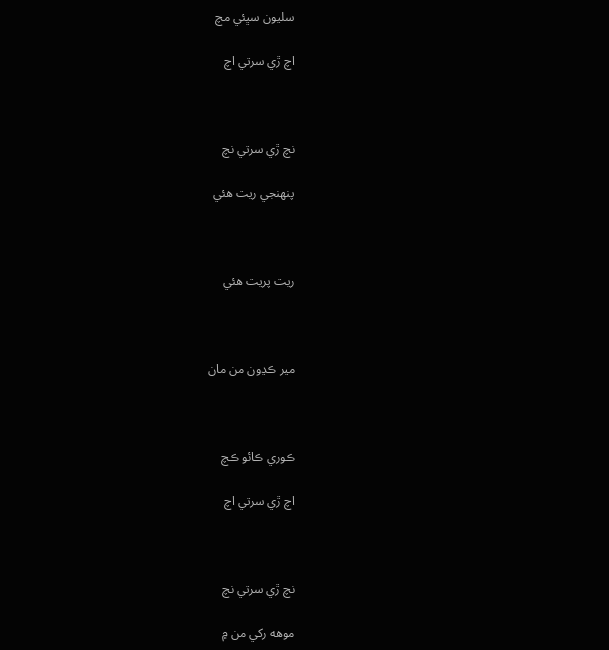سليون سڀئي مچ

اچ ڙي سرتي اچ



نچ ڙي سرتي نچ

پنهنجي ريت هئي



ريت پريت هئي



مير ڪڍون من مان



ڪوري ڪائو ڪچ

اچ ڙي سرتي اچ



نچ ڙي سرتي نچ

موهه رکي من ۾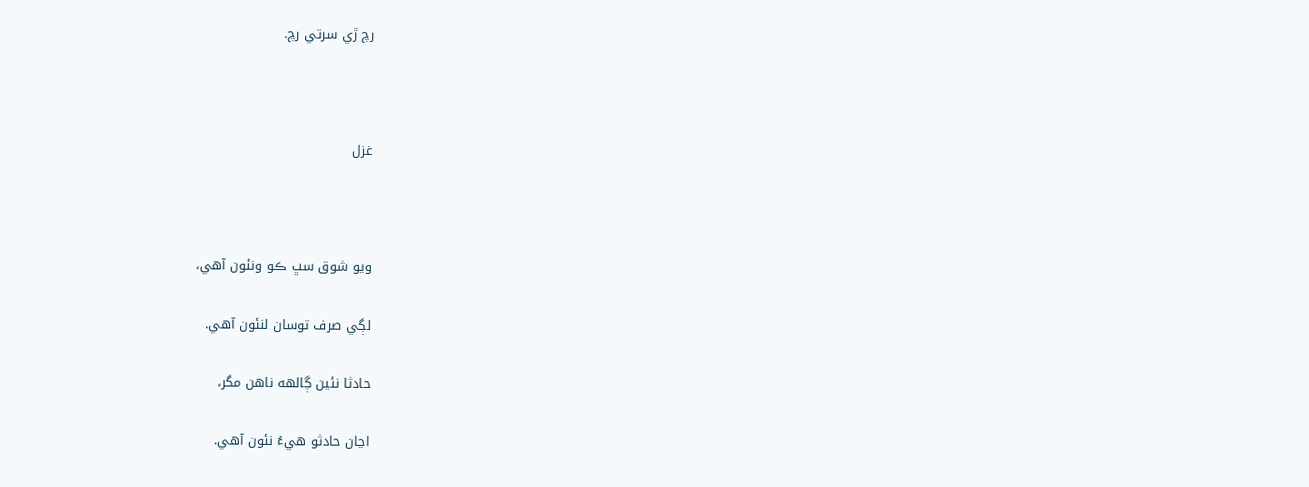رچ ڙي سرتي رچ.



غزل



ويو شوق سڀ ڪو ونئون آهي،

لڳي صرف توسان لنئون آهي.

حادثا نئين ڳالهه ناهن مگر،

اڃان حادثو هيءُ نئون آهي.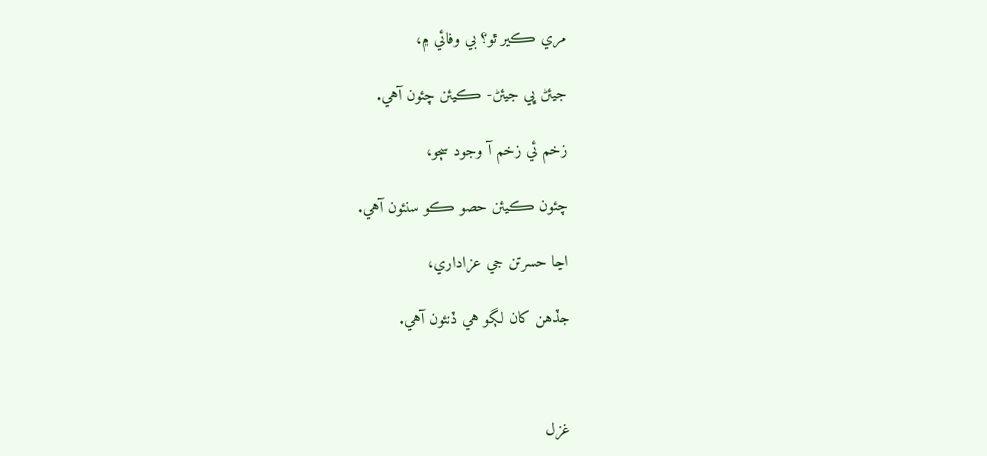مري ڪير ٿو؟ بي وفائي ۾،

جيئڻ ڀي جيئڻ- ڪيئن چئون آهي.

زخم ئي زخم آ وجود سڄو،

چئون ڪيئن حصو ڪو سنئون آهي.

اڃا حسرتن جي عزاداري،

جڏهن کان لڳو هي ڏنئون آهي.



غزل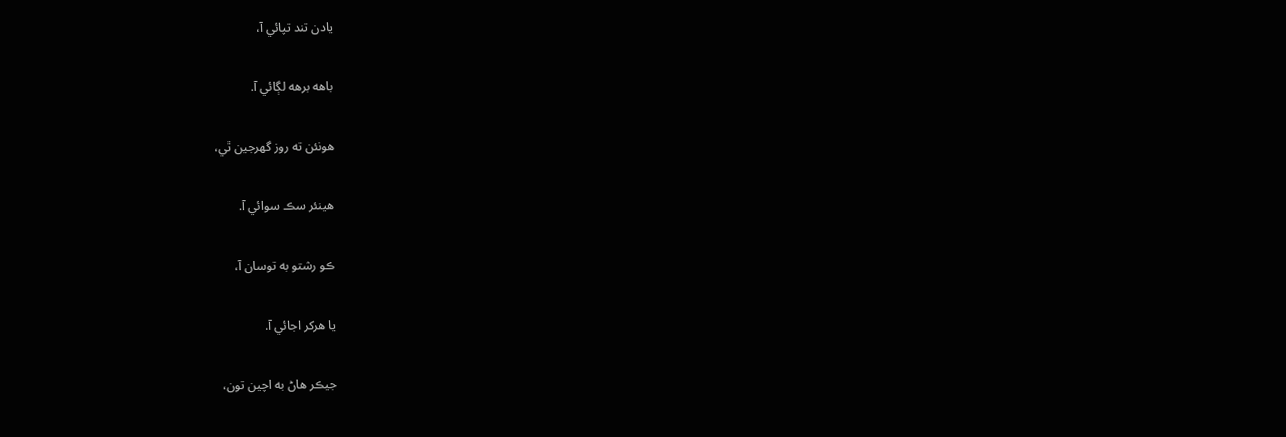يادن تند تپائي آ،

باهه برهه لڳائي آ.

هونئن ته روز گهرجين ٿي،

هينئر سڪ سوائي آ.

ڪو رشتو به توسان آ،

يا هرکر اجائي آ.

جيڪر هاڻ به اچين تون،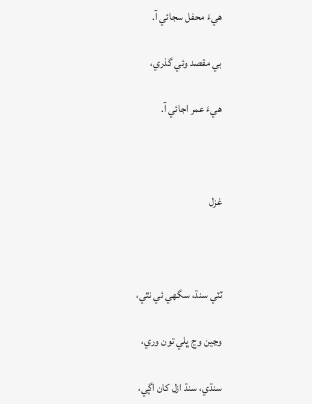هيءَ محفل سجائي آ.

بي مقصد وئي گذري،

هيءَ عمر اجائي آ.



غزل



ٽٽي سنڌ، سگهي ئي نٿي،

وڃين وڃ ڀلي تون وري،

سنڌي، سنڌ ازل کان اڳي،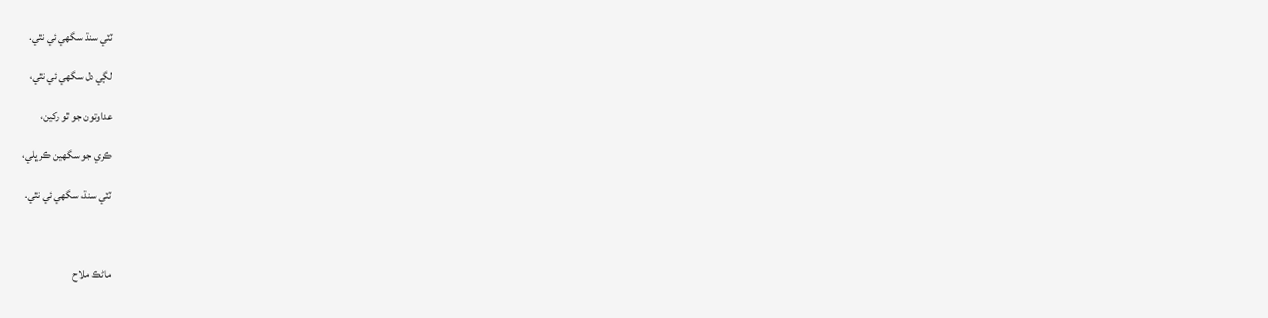ٽٽي سنڌ سگهي ئي نٿي.

لڳي دل سگهي ئي نٿي،

عداوتون جو ٿو رکين،

ڪري جو سگهين ڪر ڀلي،

ٽٽي سنڌ، سگهي ئي نٿي.



ماڻڪ ملاح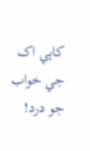کاٻي اک جي خواب جو درد!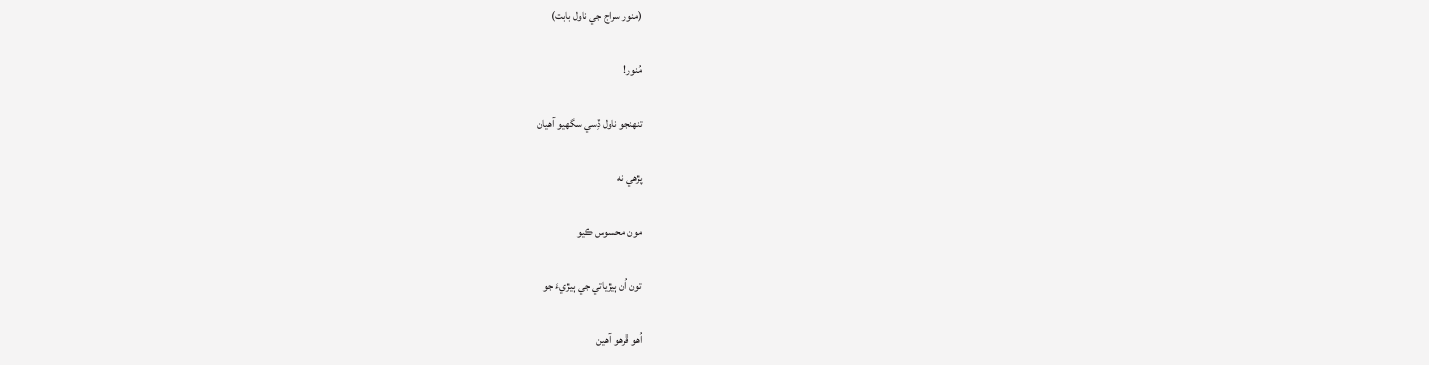(منور سراج جي ناول بابت)

مُنور!

تنهنجو ناول ڏِسي سگهيو آهيان

پڙهي نه

مون محسوس ڪيو

تون اُن ٻيڙياتي جي ٻيڙيءَ جو

اُهو ڦرهو آهين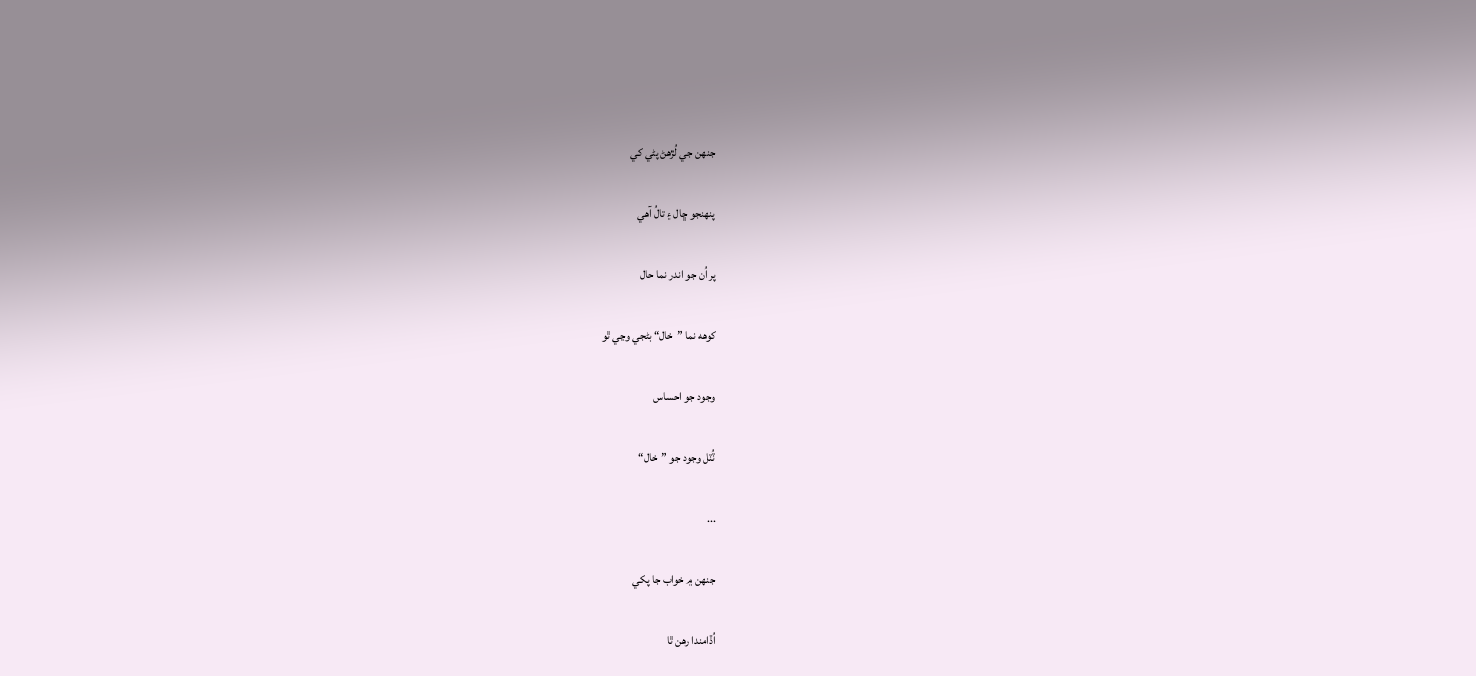جنهن جي لُڙهڻ پڻي کي

پنهنجو ڇال ۽ تالُ آهي

پر اُن جو اندر نما حال

کوهه نما ”خال“ بڻجي وڃي ٿو

وجود جو احساس

ٽُٽل وجود جو ”خال“

...

جنهن ۾ خواب جا پکي

اُڏامندا رهن ٿا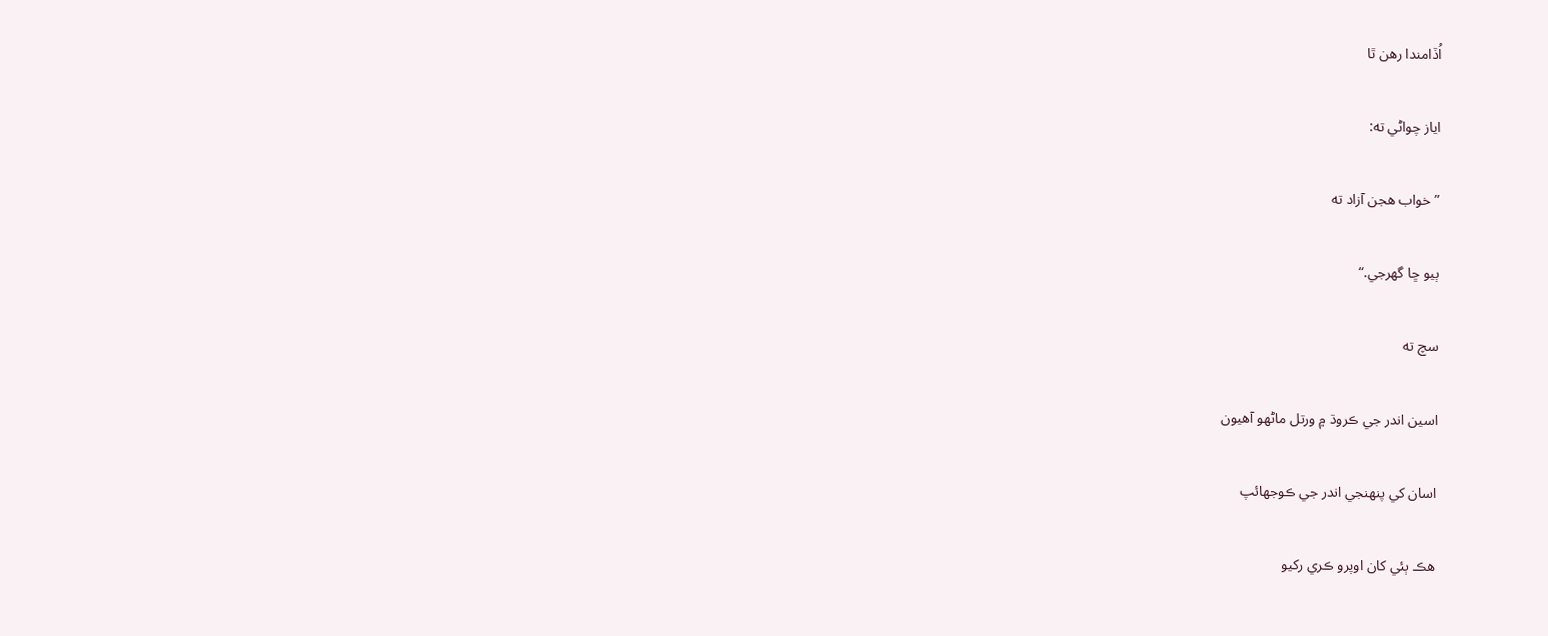اُڏامندا رهن ٿا

اياز چواڻي ته:

”خواب هجن آزاد ته

ٻيو ڇا گهرجي.“

سچ ته

اسين اندر جي ڪروڌ ۾ ورتل ماڻهو آهيون

اسان کي پنهنجي اندر جي ڪوجهائپ

هڪ ٻئي کان اوپرو ڪري رکيو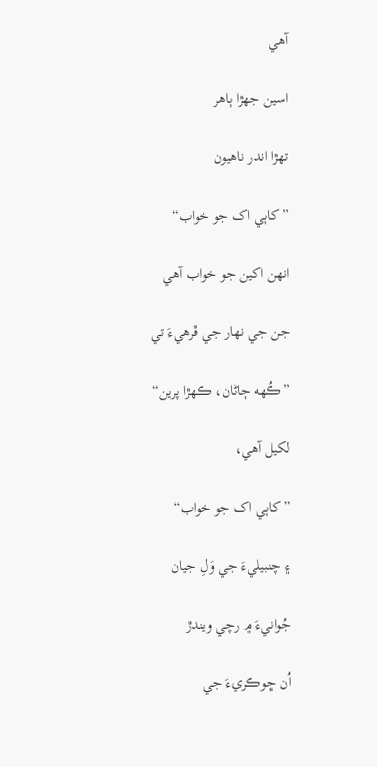آهي

اسين جهڙا ٻاهر

تهڙا اندر ناهيون

”کاٻي اک جو خواب“

انهن اکين جو خواب آهي

جن جي نهار جي ڦرهيءَ تي

”ڪُهه ڄاڻان، ڪهڙا پرين“

لکيل آهي،

”کاٻي اک جو خواب“

۽ چنبيليءَ جي وَلِ جيان

جُوانيءَ ۾ رچي ويندڙ

اُن ڇوڪريءَ جي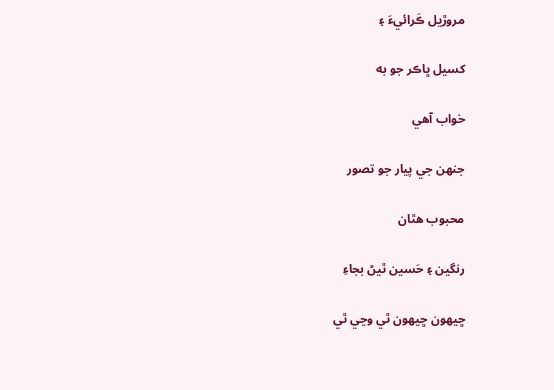مروڙيل ڪَرائيءَ ۽

کسيل ڀاڪر جو به

خواب آهي

جنهن جي پيار جو تصور

محبوب هٿان

رنگين ۽ حَسين ٿيڻ بجاءِ

ڇيهون ڇيهون ٿي وڃي ٿي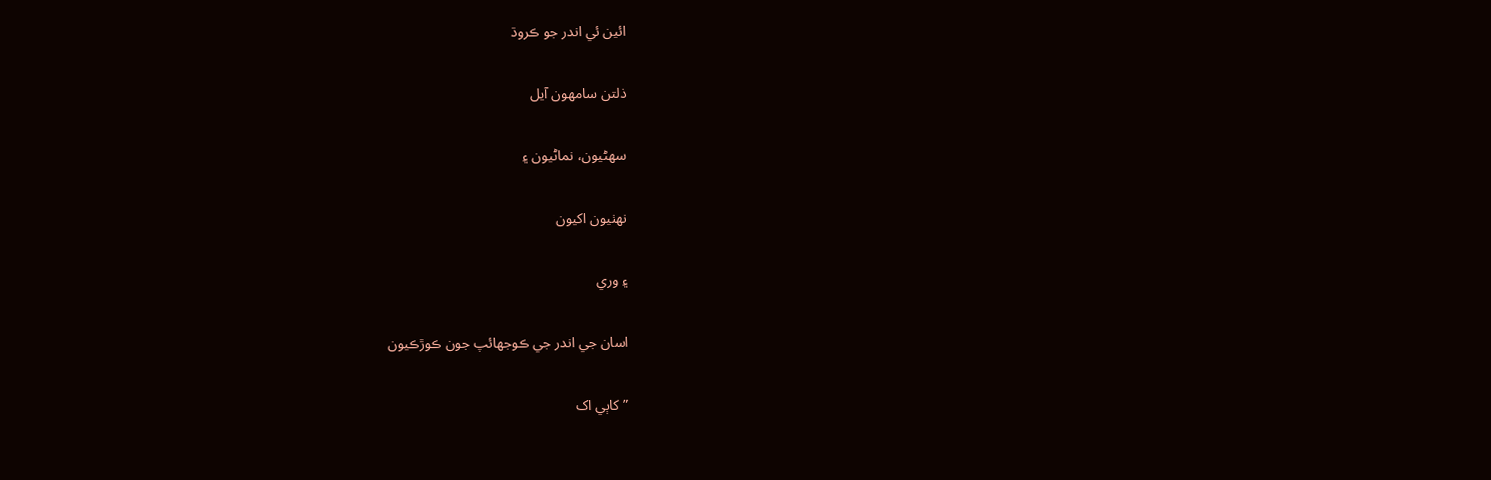ائين ئي اندر جو ڪروڌ

ذلتن سامهون آيل

سهڻيون، نماڻيون ۽

نهٺيون اکيون

۽ وري

اسان جي اندر جي ڪوجهائپ جون ڪوڙڪيون

”کاٻي اک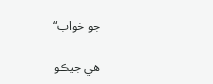جو خواب“

هي جيڪو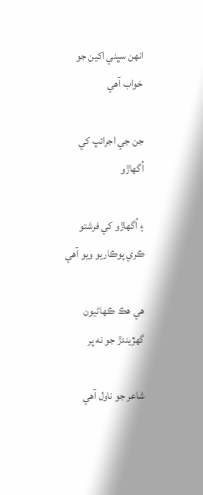انهن سڀني اکين جو خواب آهي

جن جي اجرائپ کي اُگهاڙو

۽ اُگهاڙو کي فرشتو ڪري پوڪاريو ويو آهي

هي هڪ ڪهاڻيون گهڙيندڙ جو نه پر

شاعر جو ناول آهي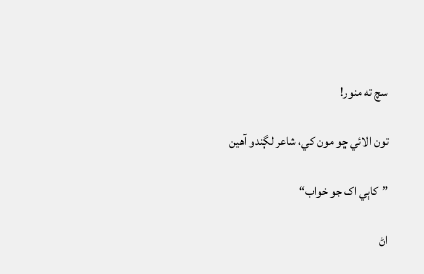سچ ته منور!

تون الائي ڇو مون کي، شاعر لڳندو آهين

”کاٻي اک جو خواب“

اڻ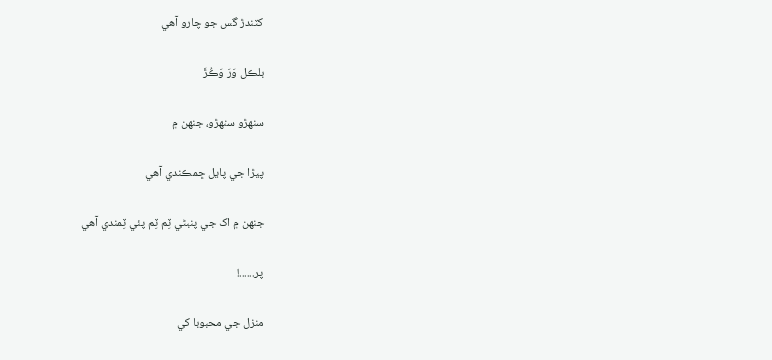کٽندڙ گس جو چارو آهي

بلڪل وَرَ وَڪُڙَ

سنهڙو سنهڙو، جنهن ۾

پيڙا جي پايل ڇمڪندي آهي

جنهن ۾ اک جي پنبڻي ٽِم ٽِم پئي ٽِمندي آهي

پر......!

منزل جي محبوبا کي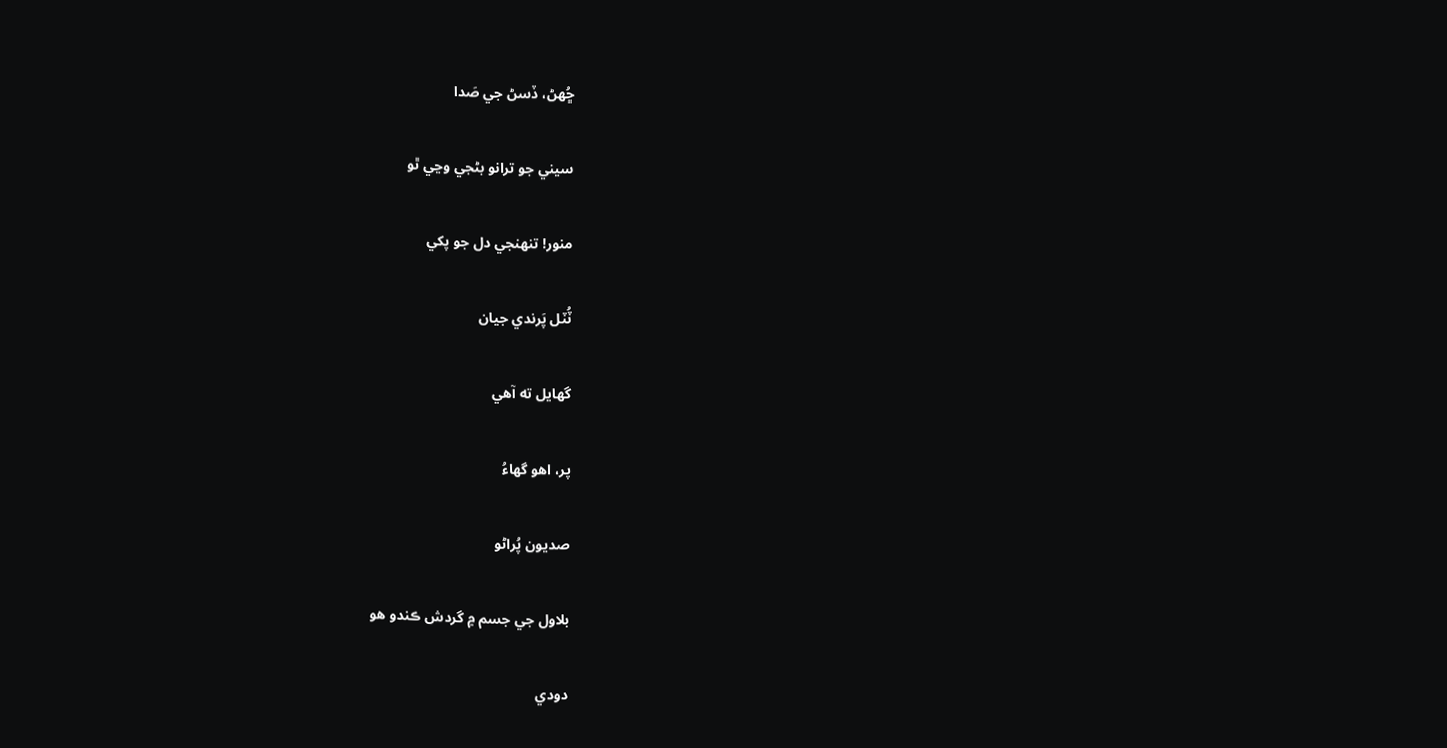ڇُهڻ، ڏسڻ جي صَدا

سيني جو ترانو بڻجي وڃي ٿو

منور! تنهنجي دل جو پکي

ٽُٽل پَرندي جيان

گهايل ته آهي

پر، اهو گهاءُ

صديون پُراڻو

بلاول جي جسم ۾ گردش ڪندو هو

دودي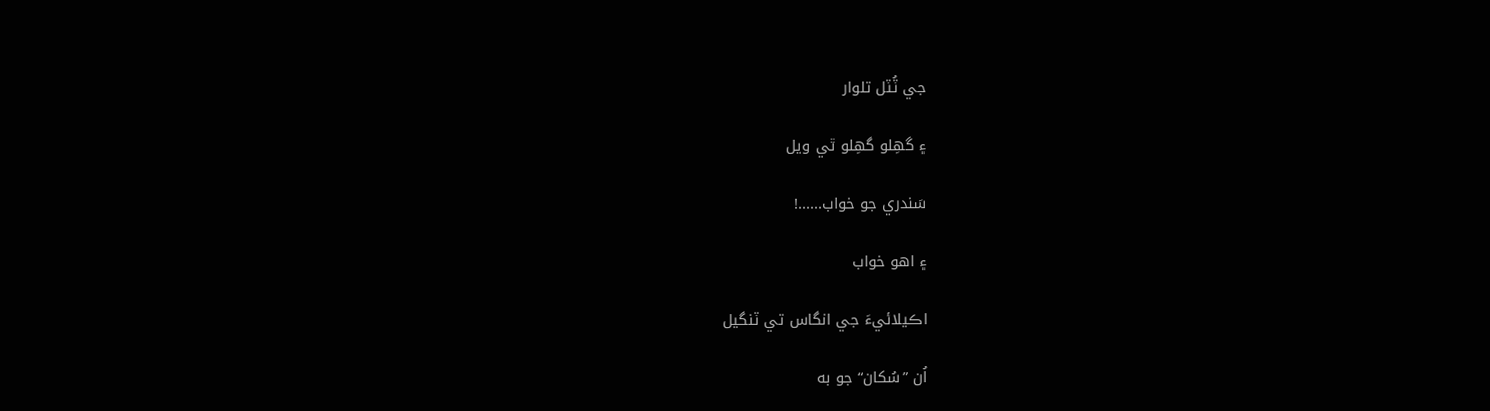جي ٽُٽل تلوار

۽ گهِلو گهِلو ٿي ويل

سَندري جو خواب......!

۽ اهو خواب

اڪيلائيءَ جي انگاس تي ٽنگيل

اُن ”سُکان“ جو به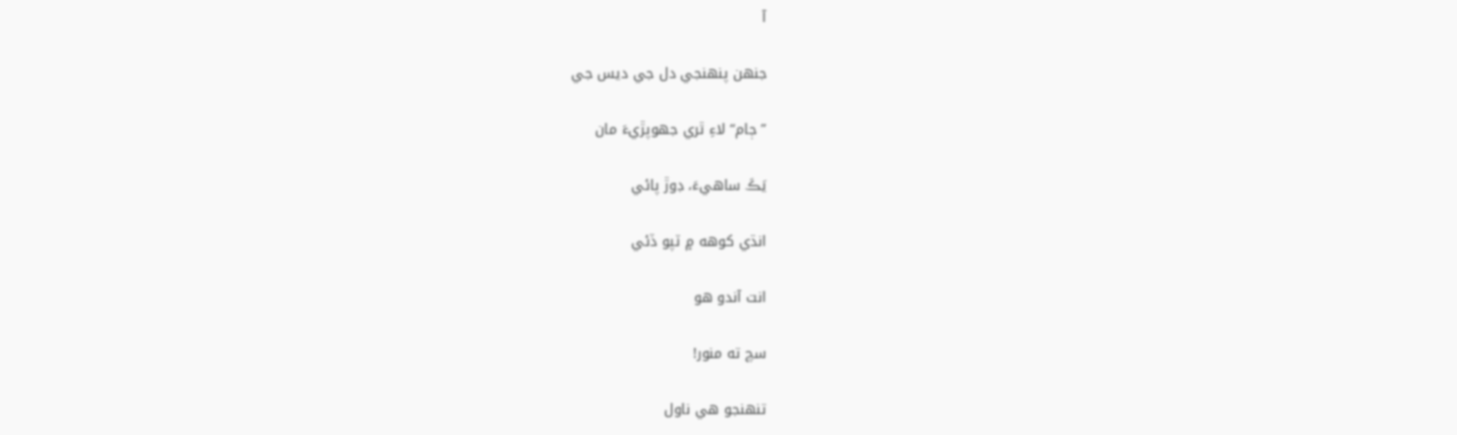آ

جنهن پنهنجي دل جي ديس جي

”ڄام“ لاءِ ٿري جهوپڙيءَ مان

يَڪَ ساهيءَ، ڊوڙ پائي

انڌي کوهه ۾ ٽپو ڏئي

انت آندو هو

سچ ته منور!

تنهنجو هي ناول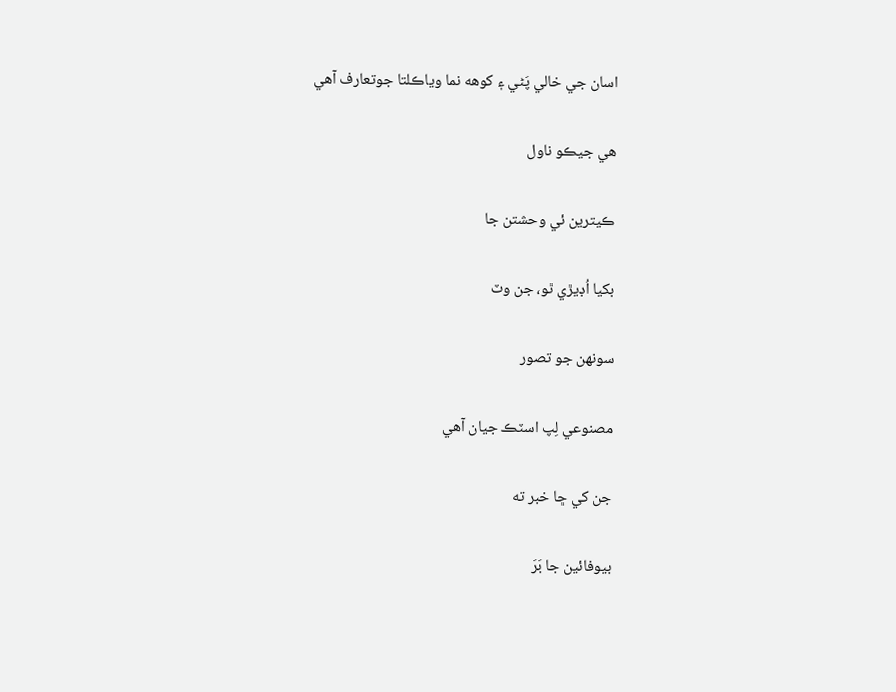اسان جي خالي پَڻي ۽ کوهه نما وياڪلتا جوتعارف آهي

هي جيڪو ناول

ڪيترين ئي وحشتن جا

بکيا اُڊيڙي ٿو، جن وٽ

سونهن جو تصور

مصنوعي لِپ اسٽڪ جيان آهي

جن کي ڇا خبر ته

بيوفائين جا بَرَ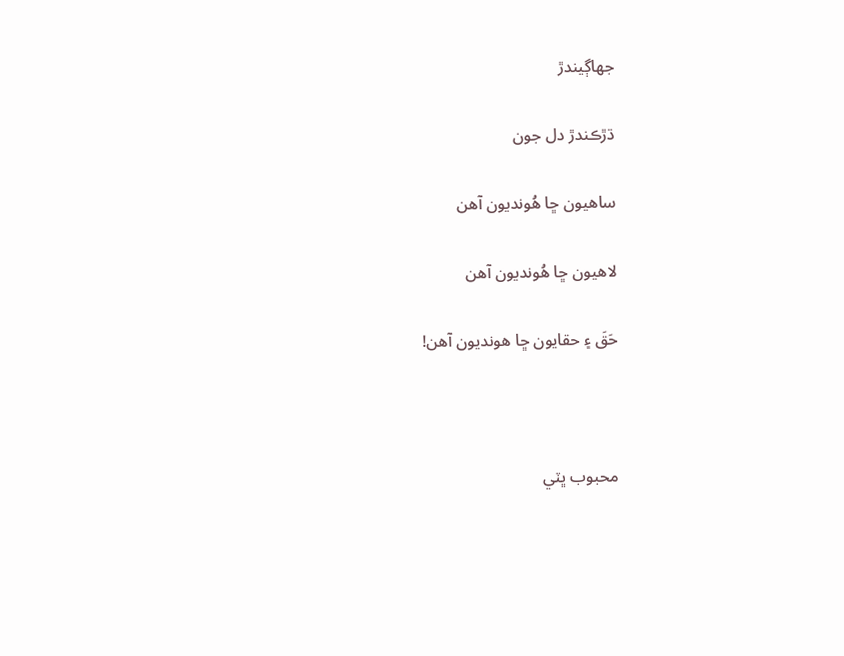جهاڳيندڙ

ڌڙڪندڙ دل جون

ساهيون ڇا هُونديون آهن

لاهيون ڇا هُونديون آهن

حَقَ ۽ حقايون ڇا هونديون آهن!



محبوب ڀٽي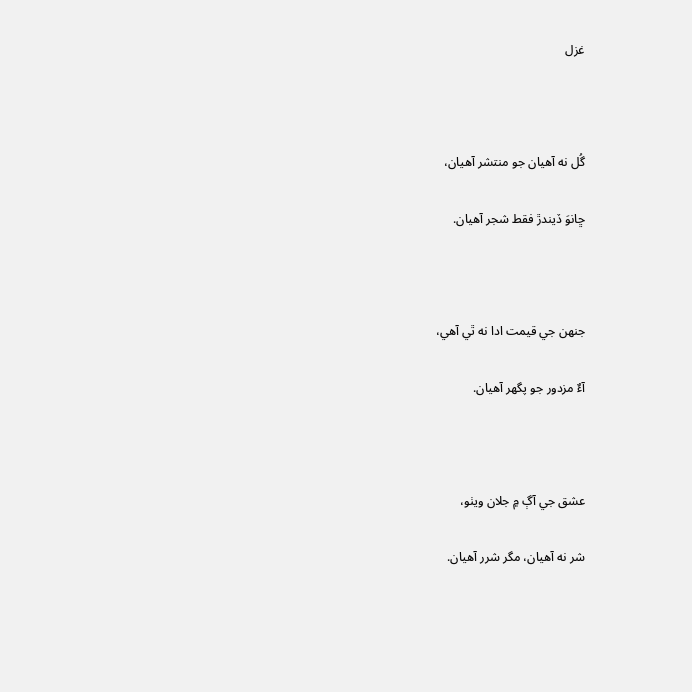غزل



گُل نه آهيان جو منتشر آهيان،

ڇانوَ ڏيندڙ فقط شجر آهيان.



جنهن جي قيمت ادا نه ٿي آهي،

آءٌ مزدور جو پگهر آهيان.



عشق جي آڳ ۾ جلان ويٺو،

شر نه آهيان، مگر شرر آهيان.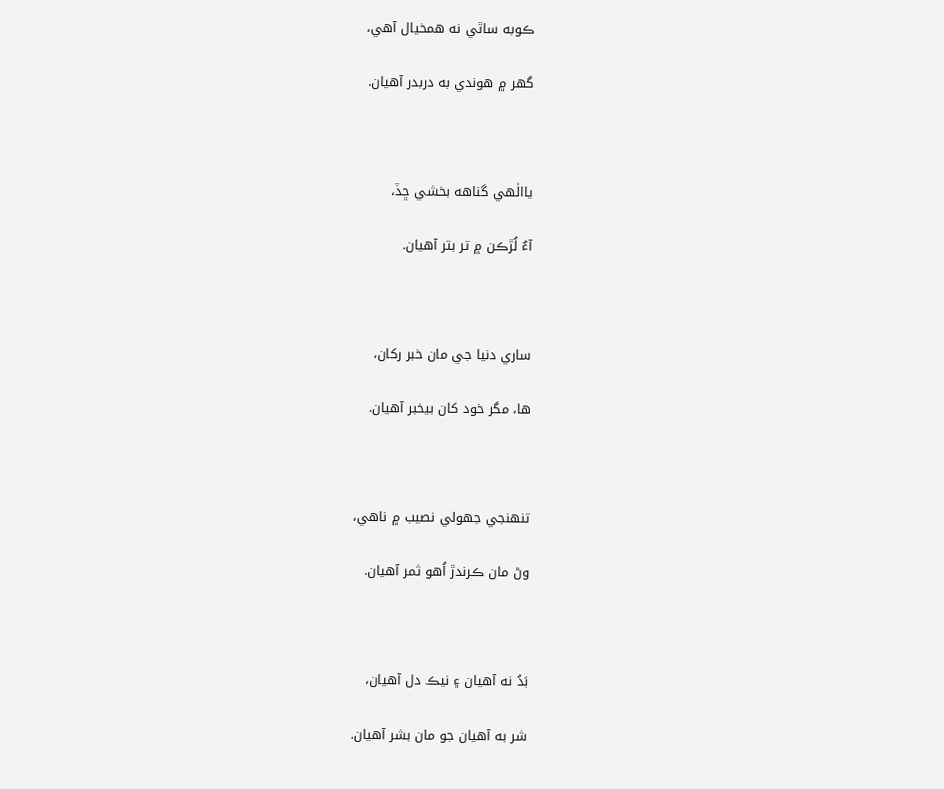ڪوبه ساٿي نه همخيال آهي،

گهر ۾ هوندي به دربدر آهيان.



ياالٰهي گناهه بخشي ڇڏ،

آءٌ لُڙڪن ۾ تر بتر آهيان.



ساري دنيا جي مان خبر رکان،

ها، مگر خود کان بيخبر آهيان.



تنهنجي جهولي نصيب ۾ ناهي،

وڻ مان ڪرندڙ اُهو ثمر آهيان.



بَدُ نه آهيان ۽ نيڪ دل آهيان،

شر به آهيان جو مان بشر آهيان.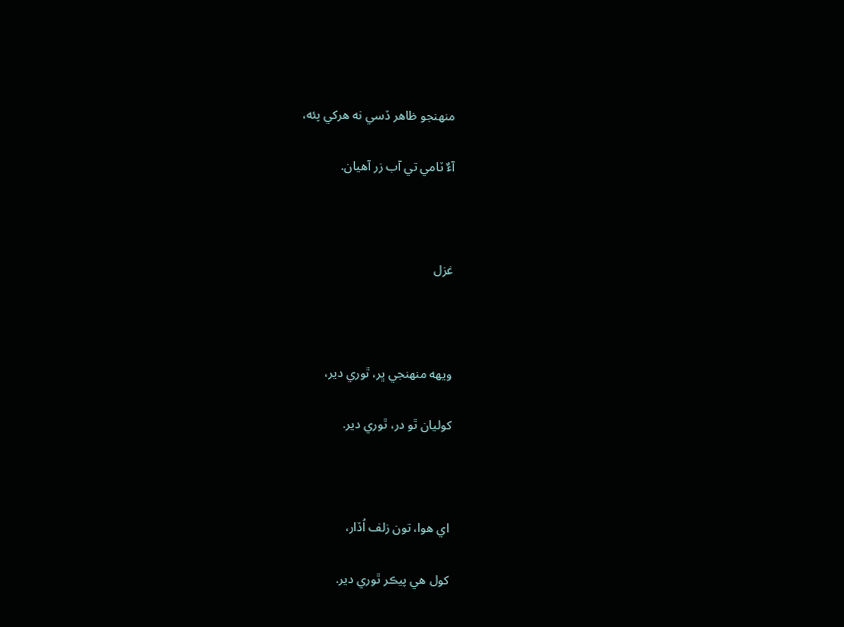منهنجو ظاهر ڏسي نه هرکي پئه،

آءٌ ٽامي تي آب زر آهيان.



غزل



ويهه منهنجي ڀر، ٿوري دير،

کوليان ٿو در، ٿوري دير.



اي هوا، تون زلف اُڏار،

کول هي پيڪر ٿوري دير.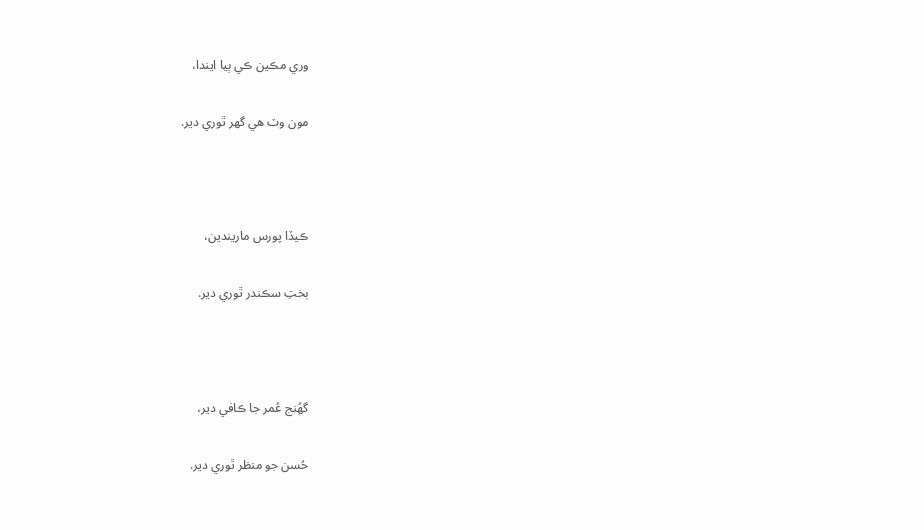وري مڪين ڪي ٻيا ايندا،

مون وٽ هي گهر ٿوري دير.



ڪيڏا پورس ماريندين،

بختِ سڪندر ٿوري دير.



گهُنج عُمر جا ڪافي دير،

حُسن جو منظر ٿوري دير.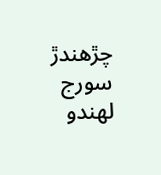چڙهندڙ سورج لهندو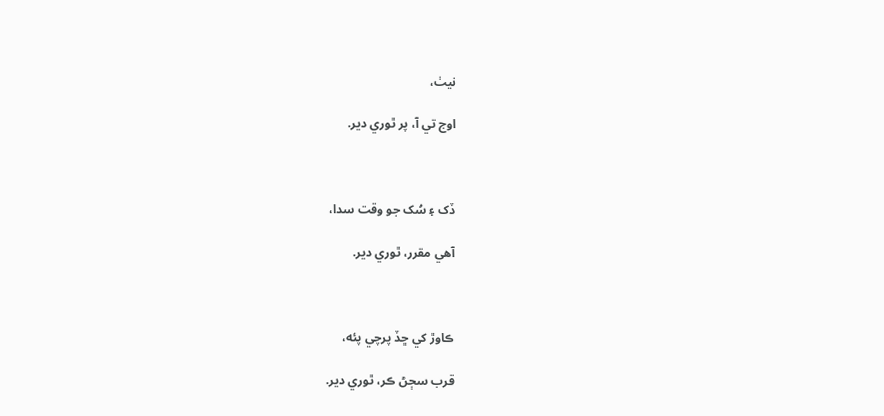نيٺ،

اوج تي آ، پر ٿوري دير.



ڏک ۽ سُک جو وقت سدا،

آهي مقرر، ٿوري دير.



ڪاوڙ کي ڇڏ پرچي پئه،

قرب سڄڻ ڪر، ٿوري دير.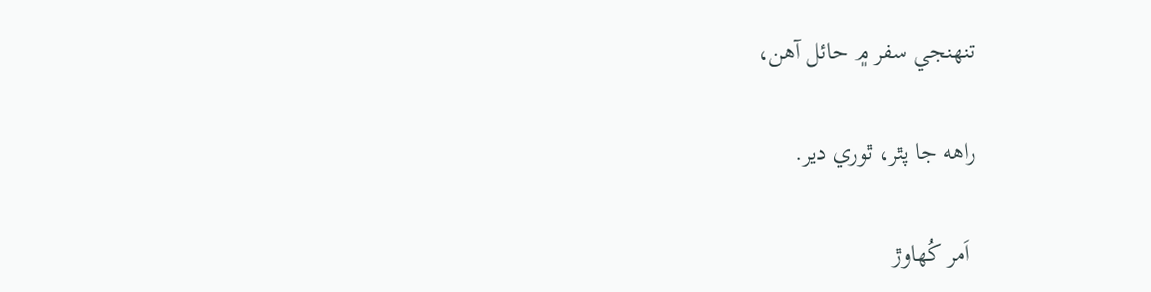تنهنجي سفر ۾ حائل آهن،

راهه جا پٿر، ٿوري دير.

 اَمر کُهاوڙ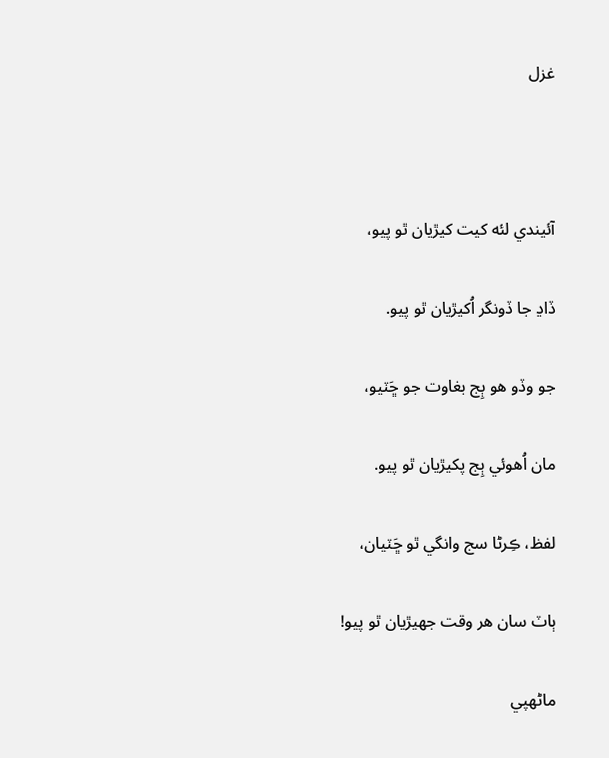غزل



آئيندي لئه کيت کيڙيان ٿو پيو،

ڏاڍ جا ڏونگر اُکيڙيان ٿو پيو.

جو وڏو هو ٻِج بغاوت جو ڇَٽيو،

مان اُهوئي ٻِج پکيڙيان ٿو پيو.

لفظ، ڪِرڻا سج وانگي ٿو ڇَٽيان،

ٻاٽ سان هر وقت جهيڙيان ٿو پيو!

ماڻهپي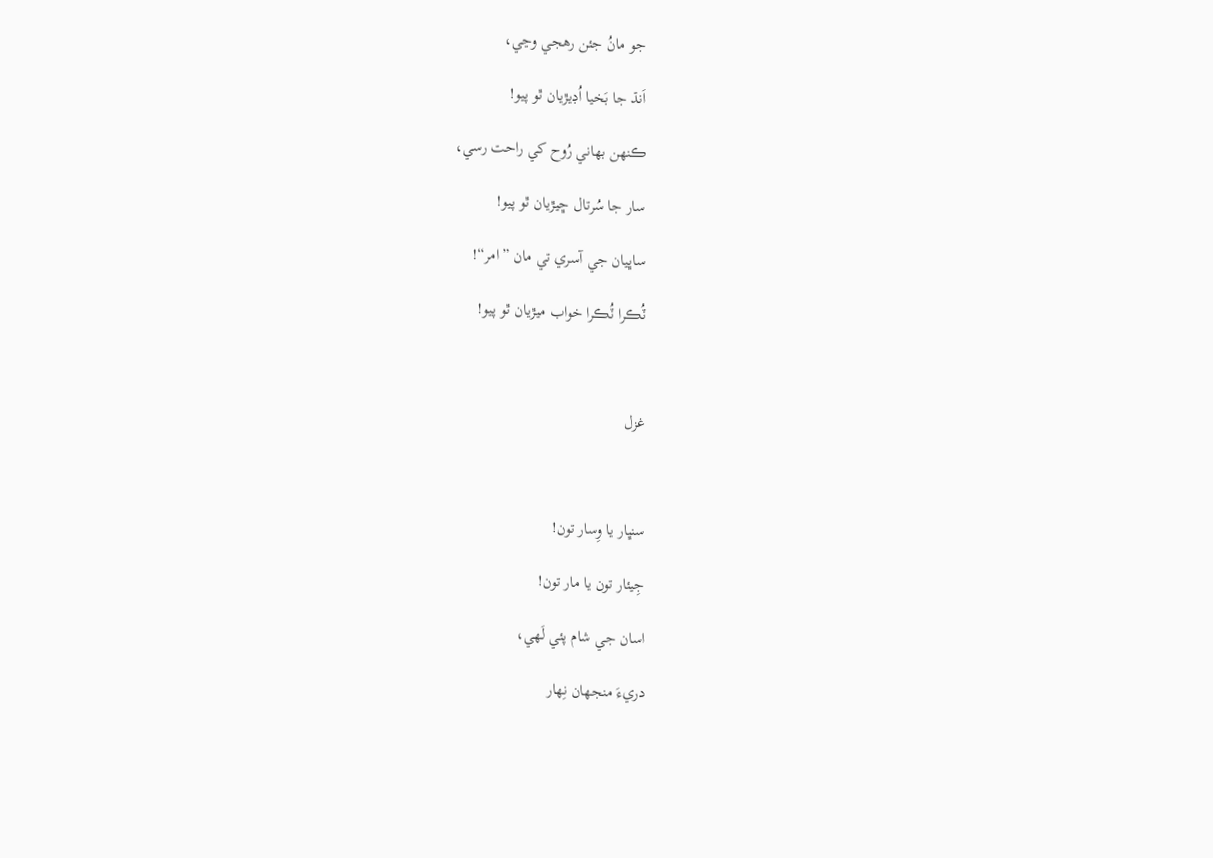جو مانُ جئن رهجي وڃي،

اَنڌ جا بَخيا اُڊيڙيان ٿو پيو!

ڪنهن بهاني رُوح کي راحت رسي،

سار جا سُرتال ڇيڙيان ٿو پيو!

ساڀيان جي آسري تي مان ”امر“!

ٽُڪرا ٽُڪرا خواب ميڙيان ٿو پيو!



غزل



سنڀار يا وِسار تون!

جِيئار تون يا مار تون!

اسان جي شام پئي لَهي،

دريءَ منجهان نِهار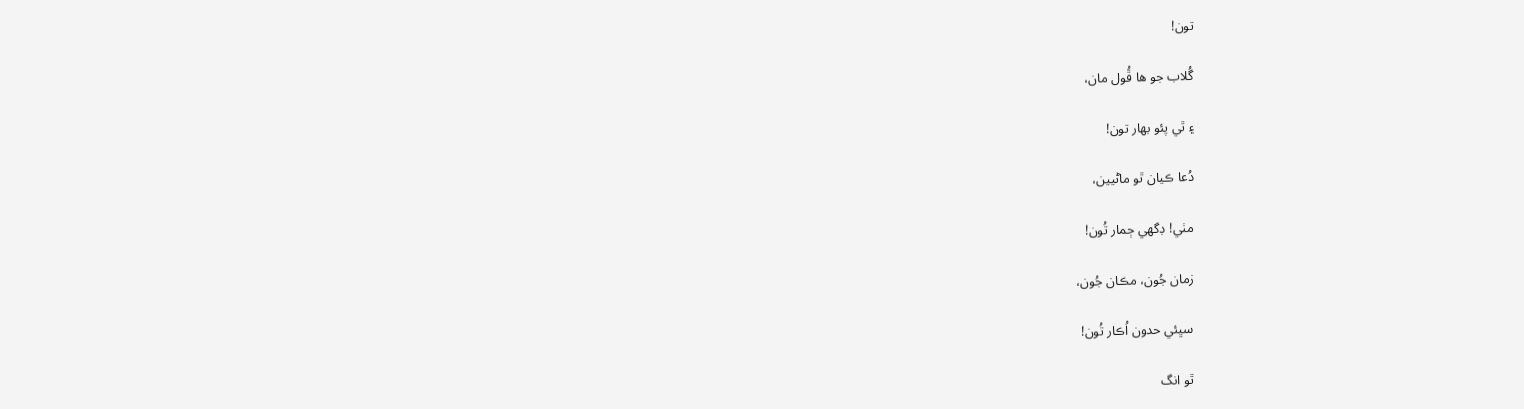تون!

گُلاب جو ها ڦُول مان،

۽ ٿي پئو بهار تون!

دُعا ڪيان ٿو ماڻيين،

مٺي! ڊگهي ڄمار تُون!

زمان جُون، مڪان جُون،

سڀئي حدون اُڪار تُون!

ٿو انگ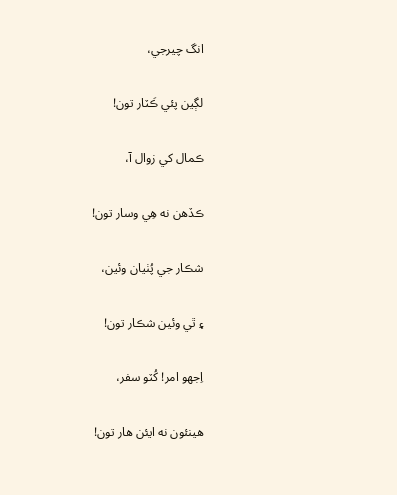انگ چيرجي،

لڳين پئي ڪَٽار تون!

ڪمال کي زوال آ،

ڪڏهن نه هِي وسار تون!

شڪار جي پُٺيان وئين،

۽ ٿي وئين شڪار تون!

اِجهو امر! کُٽو سفر،

هينئون نه ايئن هار تون!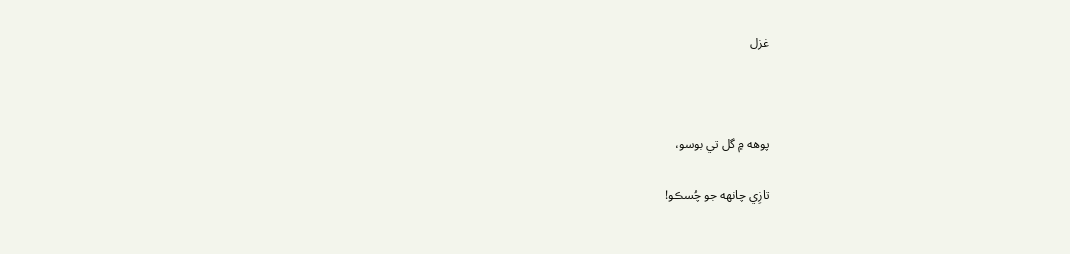غزل



پوهه ۾ گل تي بوسو،

تازِي چانهه جو چُسڪو!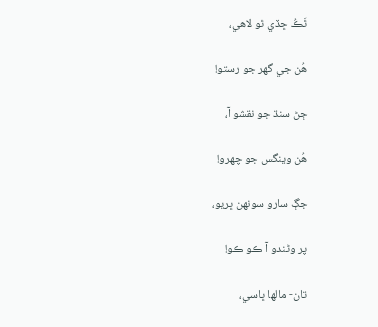ٿَڪُ ڇڏي ٿو لاهي،

هُن جي گهر جو رستو!

ڄڻ سنڌ جو نقشو آ،

هُن وينگس جو چهرو!

جڳ سارو سونهن ڀريو،

پر وڻندو آ ڪو ڪو!

تان- مالها ڀاسي،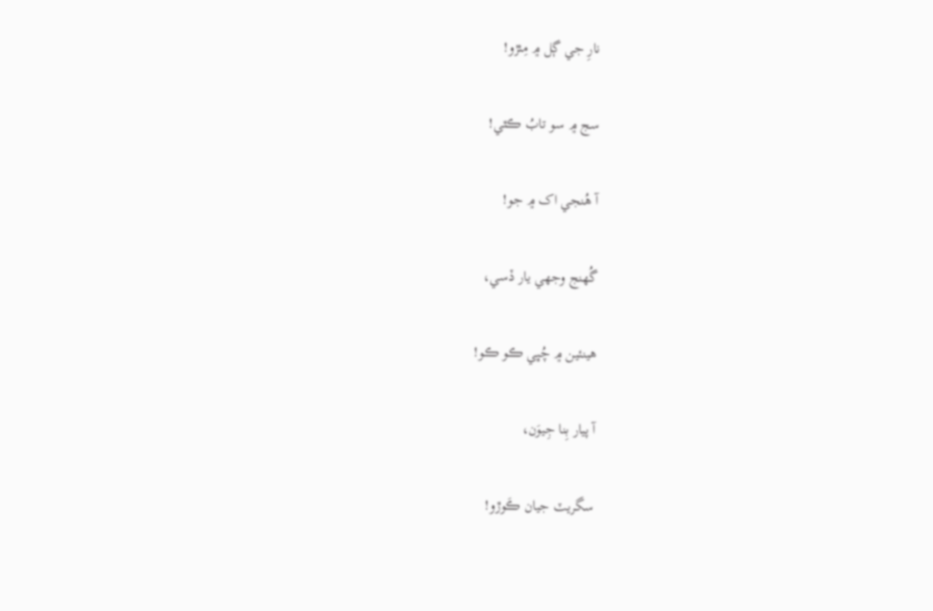نارِ جي ڳل ۾ مِٺڙو!

سج ۾ سو تابُ ڪٿي!

آ هُنجي اک ۾ جو!

گُهنج وجهي يار ڏسي،

هينئين ۾ چُڀي ڪو ڪو!

آ پيار بِنا جِيوَن،

سگريٽ جيان ڪَوڙو!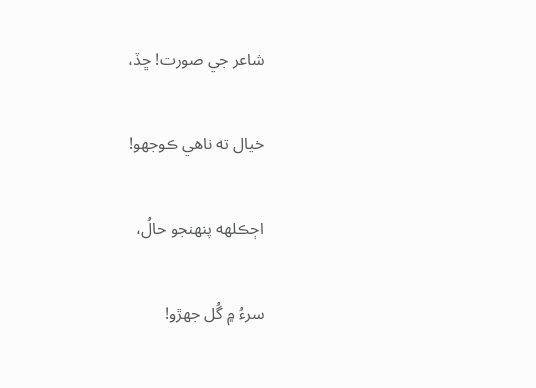شاعر جي صورت! ڇڏ،

خيال ته ناهي ڪوجهو!

اڄڪلهه پنهنجو حالُ،

سرءُ ۾ گُل جهڙو!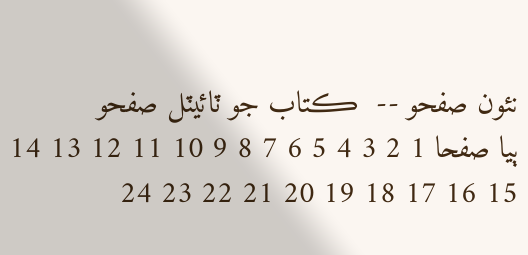نئون صفحو --  ڪتاب جو ٽائيٽل صفحو
ٻيا صفحا 1 2 3 4 5 6 7 8 9 10 11 12 13 14 15 16 17 18 19 20 21 22 23 24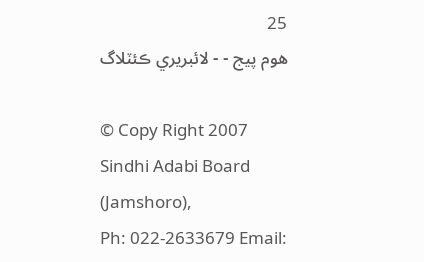25
هوم پيج - - لائبريري ڪئٽلاگ

© Copy Right 2007
Sindhi Adabi Board (Jamshoro),
Ph: 022-2633679 Email: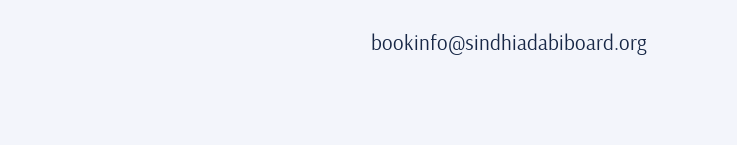bookinfo@sindhiadabiboard.org